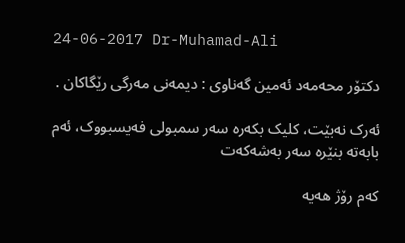24-06-2017 Dr-Muhamad-Ali

دکتۆر محه‌مه‌د ئه‌مین گه‌ناوی‌ : دیمه‌نی‌ مه‌رگی‌ رێگاكان .

ئەرک نەبێت، کلیک بکەرە سەر سمبولی فەیسبووک، ئەم بابەتە بنێرە سەر بەشەکەت

كه‌م رۆژ هه‌یه‌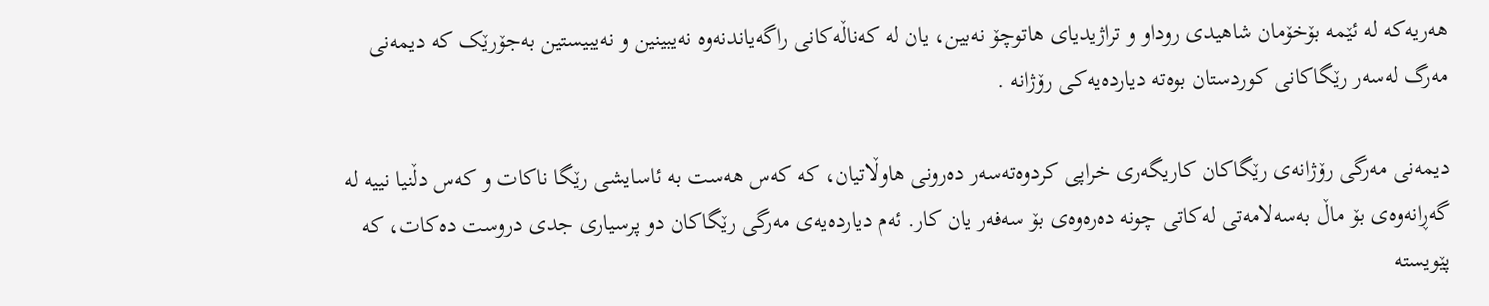هه‌ریه‌كه‌ له‌ ئێمه‌ بۆخۆمان شاهیدی‌ روداو و تراژیدیای هاتوچۆ نه‌بین، یان له‌ كه‌ناڵه‌كانی ‌راگه‌یاندنه‌وه‌ نه‌یبینین و نەیبیستین به‌جۆرێک كه‌ دیمه‌نی‌ مه‌رگ له‌سه‌ر رێگاكانی‌ كوردستان بوەته‌ دیارده‌یه‌كی ‌رۆژانه‌ .

دیمه‌نی‌ مه‌رگی ‌رۆژانه‌ی ‌رێگاكان كاریگه‌ری خراپی كردوەته‌سه‌ر ده‌رونی‌ هاوڵاتیان، كه‌ كه‌س هه‌ست به‌ ئاسایشی رێگا ناكات و ‌كه‌س دڵنیا نییه‌ له‌ گه‌ڕانه‌وه‌ی‌ بۆ ماڵ به‌سه‌لامه‌تی‌ له‌كاتی‌ چونه‌ ده‌ره‌وه‌ی‌ بۆ سه‌فه‌ر یان كار. ئه‌م دیارده‌یه‌ی‌ مه‌رگی ‌رێگاكان دو پرسیاری‌ جدی‌ دروست ده‌كات، كه‌ پێویسته‌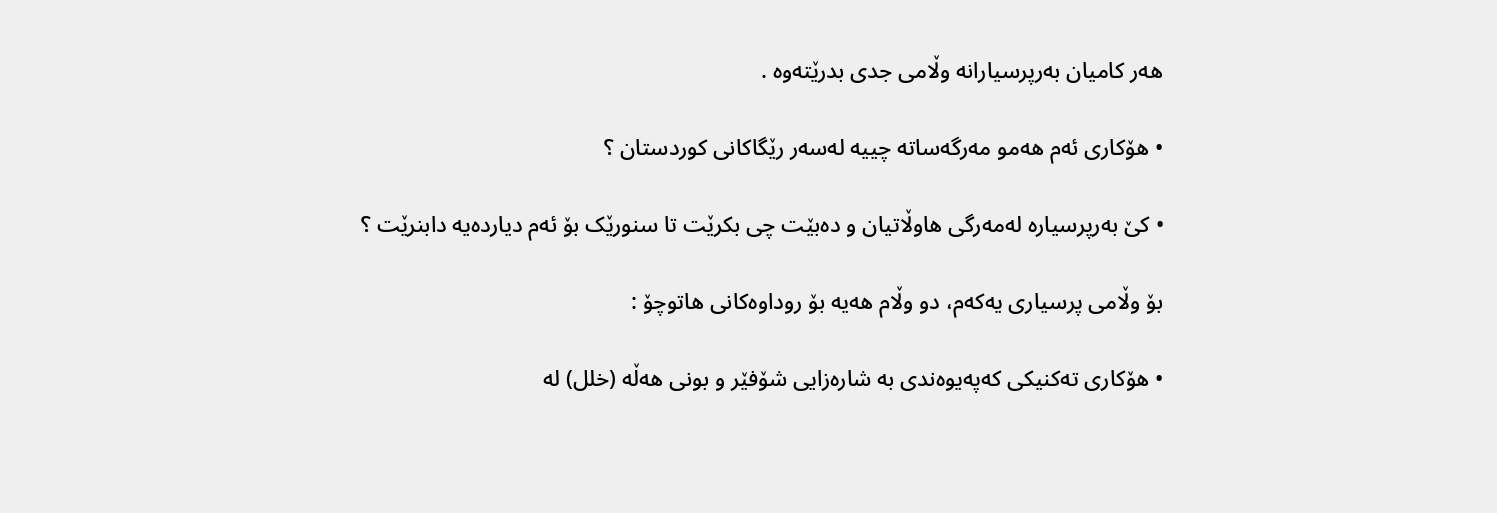هه‌ر كامیان به‌رپرسیارانه‌ وڵامی‌ جدی‌ بدرێته‌وه‌ .

• هۆكاری ئه‌م هه‌مو مه‌رگه‌ساته‌ چییه‌ له‌سه‌ر رێگاكانی‌ كوردستان ؟

• كێ به‌رپرسیاره‌ له‌مه‌رگی‌ هاوڵاتیان و ده‌بێت چی بكرێت تا سنورێک بۆ ئه‌م دیارده‌یه‌ دابنرێت ؟

بۆ وڵامی‌ پرسیاری یه‌كه‌م، دو وڵام هه‌یە بۆ روداوه‌كانی‌ هاتوچۆ :

• هۆكاری ته‌كنیكی‌ كه‌په‌یوه‌ندی‌ به‌ شاره‌زایی شۆفێر و بونی‌ هه‌ڵه‌ (خلل) له‌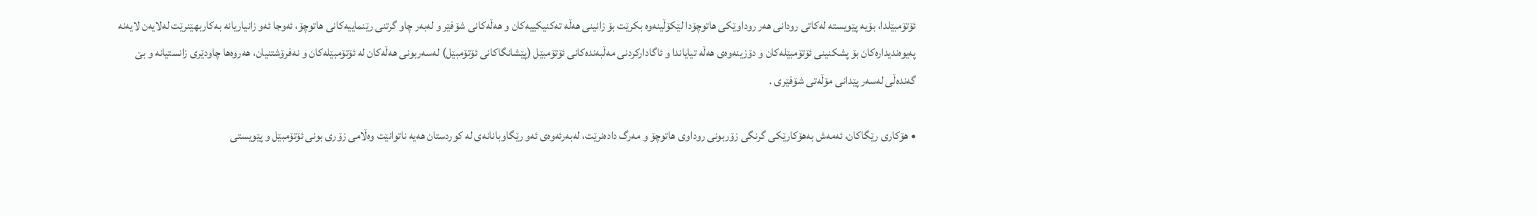ئۆتۆمبێلدا،‌ بۆیه‌ پێویسته‌ له‌كاتی ‌رودانی‌ هه‌ر روداوێكی‌ هاتوچۆدا لێكۆڵینه‌وه‌ بكرێت بۆ زانینی‌ هه‌ڵه‌ ته‌كنیكییه‌كان و هه‌ڵه‌كانی‌ شۆفێر و له‌به‌ر چاو گرتنی‌ رێنماییه‌كانی‌ هاتوچۆ،‌ ئه‌وجا ئه‌و زانیاریانه‌ به‌كاربهێنرێت له‌لایه‌ن لایه‌نه‌ په‌یوه‌ندیداره‌كان بۆ پشكنینی‌ ئۆتۆمبێله‌كان و دۆزینه‌وه‌ی‌ هه‌ڵه‌ تیایاندا و‌ ئاگاداركردنی‌ مه‌ڵبه‌نده‌كانی‌ ئۆتۆمبێل (پێشانگاکانی‌ ئۆتۆمبێل) له‌سه‌ربونی‌ هه‌ڵه‌كان له‌ ئۆتۆمبێله‌كان و نه‌فرۆشتنیان،‌ هه‌روه‌ها چاودێری زانستیانه ‌و بێ گه‌نده‌ڵی له‌سه‌ر پێدانی‌ مۆڵه‌تی‌ شۆفێری .

• هۆكاری رێگاكان، ئه‌مه‌ش به‌هۆكارێكی‌ گرنگی‌ زۆربونی ‌روداوی‌ هاتوچۆ و مه‌رگ داده‌نرێت، له‌به‌رئه‌وه‌ی‌ ئه‌و رێگاوبانانه‌ی‌ له‌ كوردستان هه‌یه‌ ناتوانێت وەڵامی‌ زۆری بونی‌ ئۆتۆمبێل و پێویستی‌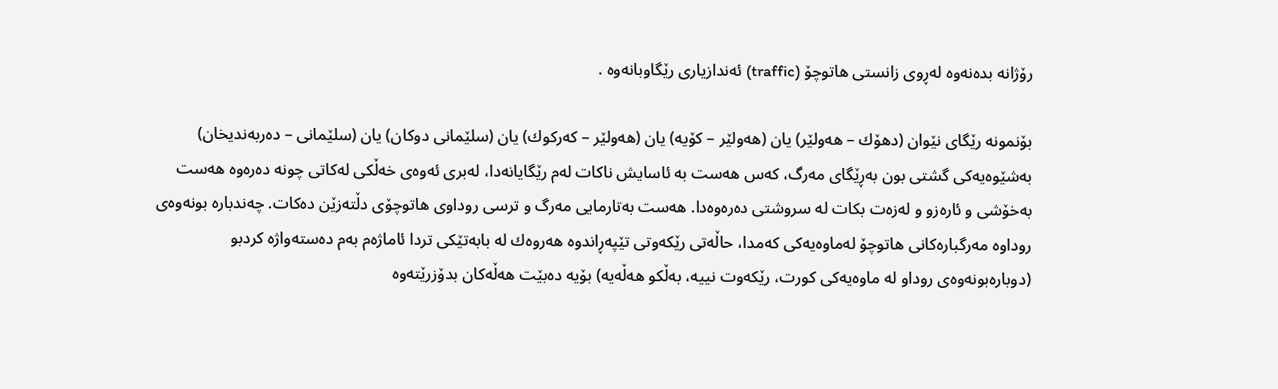رۆژانه‌ بده‌نه‌وه‌ له‌ڕوی‌ زانستی هاتوچۆ (traffic) ئه‌ندازیاری رێگاوبانه‌وه‌ .

بۆنمونه ‌رێگای‌ نێوان (د‌هۆك – هه‌ولێر) یان (هه‌ولێر – كۆیه‌) یان (هه‌ولێر – كه‌ركوك) یان (سلێمانی‌ دوكان) یان (سلێمانی‌ – ده‌ربه‌ندیخان) به‌شێوه‌یه‌كی‌ گشتی‌ بون به‌ڕێگای‌ مه‌رگ،‌ كه‌س هه‌ست به‌ ئاسایش ناكات له‌م رێگایانه‌دا، له‌بری ئه‌وه‌ی‌ خه‌ڵكی‌ له‌كاتی‌ چونه‌ ده‌ره‌وه‌ هه‌ست به‌خۆشی و ئاره‌زو و له‌زه‌ت بكات له‌ سروشتی ده‌ره‌وه‌دا. هه‌ست به‌تارمایی مه‌رگ و ترسی روداوی‌ هاتوچۆی‌ دڵته‌زێن ده‌كات. چه‌ندباره‌ بونه‌وه‌ی‌ روداوه‌ مه‌رگباره‌كانی‌ هاتوچۆ له‌ماوه‌یه‌كی‌ كه‌مدا، حاڵه‌تی ‌رێكه‌وتی‌ تێپه‌ڕاندوه‌ هه‌روه‌ك له‌ بابه‌تێكی‌ تردا ئاماژه‌م به‌م ده‌سته‌واژه‌ كردبو (دوباره‌بونه‌وه‌ی ‌روداو له‌ ماوه‌یه‌كی‌ كورت، رێكه‌وت نییه،‌ به‌ڵكو هه‌ڵه‌یه‌) بۆیه‌ ده‌بێت هه‌ڵه‌كان بدۆزرێته‌وه‌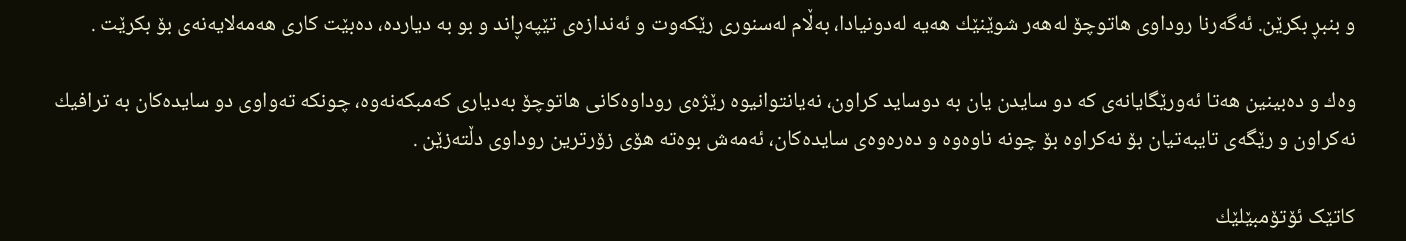و بنبڕ بكرێن. ئه‌گه‌رنا روداوی‌ هاتوچۆ له‌هه‌ر شوێنێك هه‌یه‌ له‌دونیادا، به‌ڵام له‌سنوری رێكه‌وت و ئه‌ندازه‌ی‌ تێپه‌ڕاند و بو‌ به‌ دیارده‌، ده‌بێت كاری هه‌مەلایه‌نه‌ی‌ بۆ بكرێت .

وه‌ك و ده‌بینین هه‌تا ئه‌ورێگایانه‌ی‌ كه‌ دو سایدن یان به‌ دوساید كراون، نه‌یانتوانیوه ‌رێژه‌ی ‌روداوه‌كانی‌ هاتوچۆ به‌دیاری كه‌مبكه‌نه‌وه،‌ چونكه‌ ته‌واوی‌ دو سایده‌كان به‌ ترافیك نه‌كراون و ‌رێگه‌ی‌ تایبه‌تیان بۆ نه‌كراوه‌ بۆ چونه‌ ناوه‌وه‌ و ده‌ره‌وه‌ی‌ سایده‌كان، ئه‌مه‌ش بوه‌ته‌ هۆی زۆرترین روداوی‌ دڵته‌زێن .

كاتێک ئۆتۆمبێلێك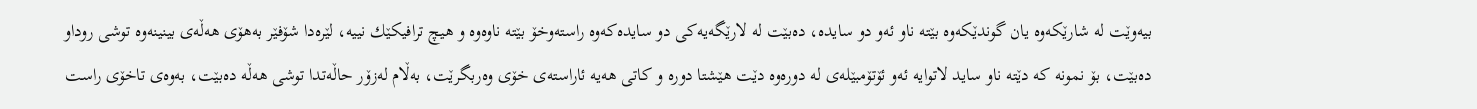بیه‌وێت له‌ شارێكه‌وه‌ یان گوندێكه‌وه‌ بێته‌ ناو ئه‌و دو سایده‌‌، ده‌بێت له‌ لارێگه‌یه‌كی دو سایده‌كه‌وه ‌راسته‌وخۆ بێته‌ ناوه‌وه‌ و هیچ ترافیكێك نییه‌، لێره‌دا شۆفێر به‌هۆی هه‌ڵه‌ی‌ بینینه‌وه‌ توشی روداو ده‌بێت، بۆ نمونه‌ كه‌ دێته‌ ناو ساید لاتوایه‌ ئه‌و ئۆتۆمبێله‌ی‌ له‌ دوره‌وه‌ دێت هێشتا دوره‌ و كاتی‌ هه‌یه‌ ئاراسته‌ی‌ خۆی وه‌ربگرێت، به‌ڵام له‌زۆر حاڵه‌تدا توشی هه‌ڵه‌ ده‌بێت، به‌وه‌ی‌ تاخۆی راست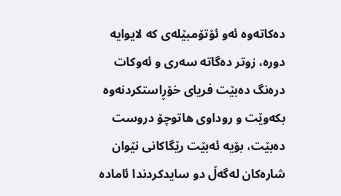ده‌كاته‌وه‌ ئه‌و ئۆتۆمبێله‌ی‌ كه‌ لایوایه‌ دوره‌، زوتر ده‌گاته‌ سه‌ری و‌ ئه‌وكات دره‌نگ ده‌بێت فریای خۆڕاستكردنه‌وه‌ بكه‌وێت و رو‌داوی‌ هاتوچۆ دروست ده‌بێت، بۆیه‌ ئه‌بێت رێگاكانی‌ نێوان شاره‌كان له‌گه‌ڵ دو سایدكردندا ئاماده‌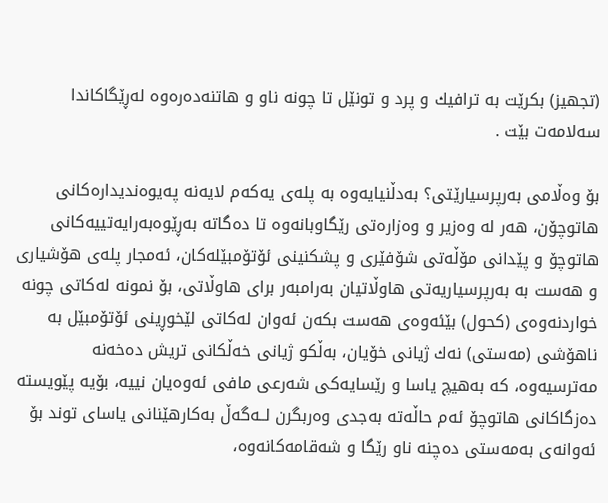(تجهیز) بكرێت به‌ ترافیك و پرد و تونێل تا چونه‌ ناو و هاتنه‌ده‌ره‌وه‌ له‌ڕێگاكاندا سه‌لامه‌ت بێت .

بۆ وەڵامی‌ به‌رپرسیارێتی؟ به‌دڵنیایه‌وه‌ به‌ پله‌ی‌ یه‌كه‌م لایه‌نه‌ په‌یوه‌ندیداره‌كانی‌ هاتوچۆن، هه‌ر له‌ وه‌زیر و وه‌زاره‌تی ‌رێگاوبانه‌وه‌ تا ده‌گاته‌ به‌ڕێوه‌به‌رایه‌تییه‌كانی‌ هاتوچۆ و پێدانی‌ مۆڵه‌تی‌ شۆفێری و پشكنینی‌ ئۆتۆمبێله‌كان، ئه‌مجار پله‌ی‌ هۆشیاری و هه‌ست به‌ به‌رپرسیاریه‌تی‌ هاوڵاتیان به‌رامبه‌ر برای هاوڵاتی،‌ بۆ نمونه له‌كاتی‌ چونه‌ خواردنەوەی (كحول) بێئه‌وه‌ی‌ هه‌ست بكه‌ن ئه‌وان له‌كاتی‌ لێخوڕینی‌ ئۆتۆمبێل به‌ ناهۆشی (مه‌ستی‌) نه‌ك ژیانی‌ خۆیان، به‌ڵكو ژیانی‌ خه‌ڵكانی‌ تریش ده‌خه‌نه‌ مه‌ترسیه‌وه،‌ كه‌ به‌هیچ یاسا و رێسایه‌كی‌ شه‌رعی مافی ئه‌وه‌یان نییه‌، بۆیه‌ پێویسته‌ ده‌زگاكانی‌ هاتوچۆ ئه‌م حاڵه‌ته‌ به‌جدی‌ وه‌ربگرن لــه‌گه‌ڵ به‌كارهێنانی‌ یاسای توند بۆ ئه‌وانه‌ی‌ به‌مه‌ستی‌ ده‌چنه‌ ناو رێگا و شه‌قامه‌كانه‌وه،‌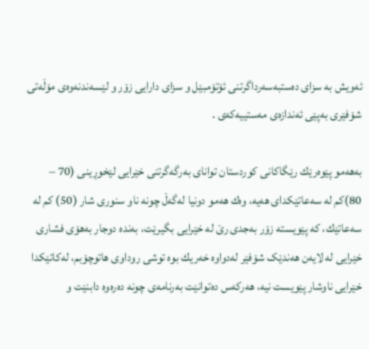ئه‌ویش به‌ سزای‌ دەستبەسەرداگرتنی‌ ئۆتۆمبێل و سزای دارایی‌ زۆر و لێسه‌ندنه‌وه‌ی‌ مۆڵه‌تی‌ شۆفێری به‌پێی ئه‌ندازه‌ی‌ مه‌ستییه‌كه‌ی‌ .

به‌هه‌مو پێوه‌رێك رێگاكانی‌ كوردستان توانای‌ بەرگەگرتنی خێرایی لێخوڕینی‌ (70 – 80)كم له‌ سه‌عاتێكدای هه‌یه‌، وه‌ك هه‌مو دونیا له‌گه‌ڵ چونه‌ ناو سنوری شار (50) كم له‌ سه‌عاتێك،‌ كه‌ پێویسته‌ زۆر به‌جدی‌ رێ له‌ خێرایی بگیرێت، به‌نده‌ دوجار به‌هۆی فشاری خێرایی له‌ لایه‌ن هه‌ندێک شۆفێر له‌دواوه‌ خه‌ریك بوه‌ توشی روداوی‌ هاتوچۆبم، له‌كاتێكدا خێرایی ناوشار پێویست نیه‌، هه‌ركه‌س ده‌توانێت به‌رنامه‌ی‌ چونه‌ ده‌ره‌وه‌ دابنێت و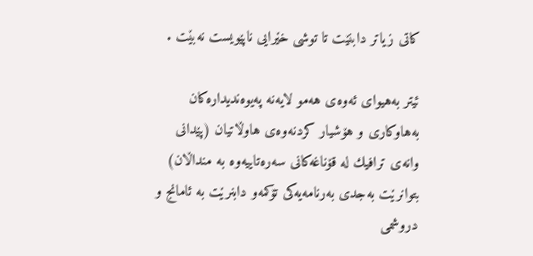كاتی‌ زیاتر دابنێت تا توشی خێرایی ناپێویست نه‌بێت .

ئیتر به‌هیوای‌ ئه‌وه‌ی‌ هه‌مو لایه‌نه‌ په‌یوه‌ندیدارەكان به‌هاوكاری و هۆشیار كردنه‌وه‌ی‌ هاوڵاتیان (پێدانی‌ وانەی ترافیك له‌ قۆناغه‌كانی‌ سه‌ره‌تاییه‌وه‌ به‌ منداڵان) بتوانرێت به‌جدی‌ به‌رنامه‌یه‌كی‌ تۆكمه‌و دابنرێت به‌ ئامانج و دروشمی‌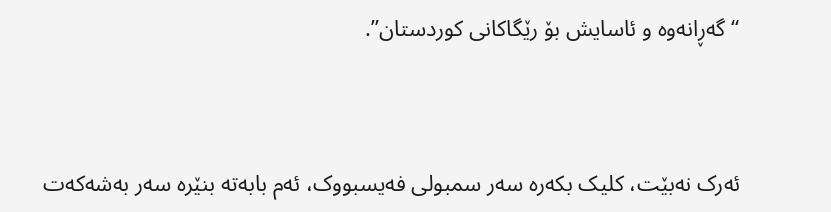“گه‌ڕانه‌وه ‌و ئاسایش بۆ رێگاكانی‌ كوردستان”.



ئەرک نەبێت، کلیک بکەرە سەر سمبولی فەیسبووک، ئەم بابەتە بنێرە سەر بەشەکەت